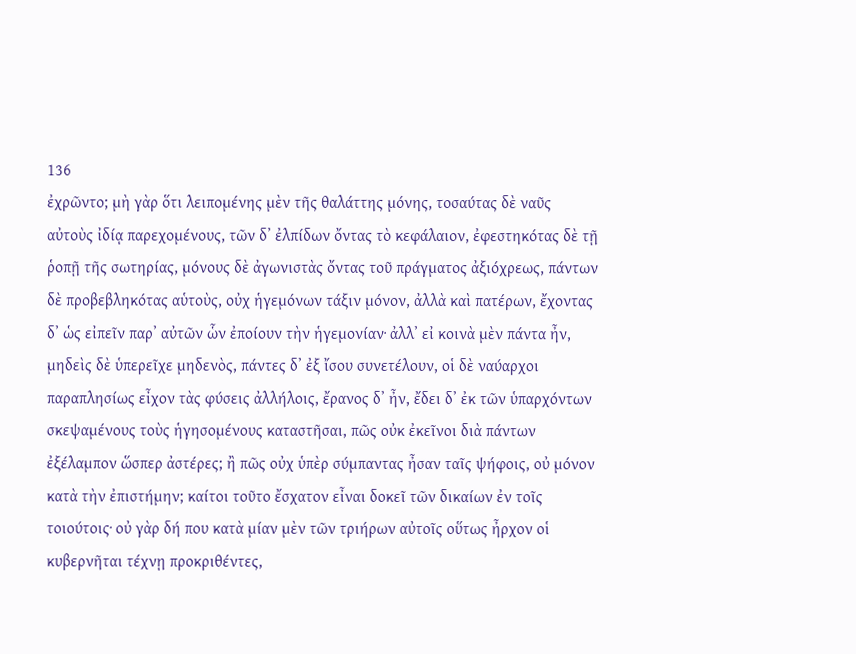136
ἐχρῶντο; μὴ γὰρ ὅτι λειπομένης μὲν τῆς θαλάττης μόνης, τοσαύτας δὲ ναῦς αὐτοὺς ἰδίᾳ παρεχομένους, τῶν δʼ ἐλπίδων ὄντας τὸ κεφάλαιον, ἐφεστηκότας δὲ τῇ ῥοπῇ τῆς σωτηρίας, μόνους δὲ ἀγωνιστὰς ὄντας τοῦ πράγματος ἀξιόχρεως, πάντων δὲ προβεβληκότας αὑτοὺς, οὐχ ἡγεμόνων τάξιν μόνον, ἀλλὰ καὶ πατέρων, ἔχοντας δʼ ὡς εἰπεῖν παρʼ αὐτῶν ὧν ἐποίουν τὴν ἡγεμονίαν· ἀλλʼ εἰ κοινὰ μὲν πάντα ἦν, μηδεὶς δὲ ὑπερεῖχε μηδενὸς, πάντες δʼ ἐξ ἴσου συνετέλουν, οἱ δὲ ναύαρχοι παραπλησίως εἶχον τὰς φύσεις ἀλλήλοις, ἔρανος δʼ ἦν, ἔδει δʼ ἐκ τῶν ὑπαρχόντων σκεψαμένους τοὺς ἡγησομένους καταστῆσαι, πῶς οὐκ ἐκεῖνοι διὰ πάντων ἐξέλαμπον ὥσπερ ἀστέρες; ἢ πῶς οὐχ ὑπὲρ σύμπαντας ἦσαν ταῖς ψήφοις, οὐ μόνον κατὰ τὴν ἐπιστήμην; καίτοι τοῦτο ἔσχατον εἶναι δοκεῖ τῶν δικαίων ἐν τοῖς τοιούτοις· οὐ γὰρ δή που κατὰ μίαν μὲν τῶν τριήρων αὐτοῖς οὕτως ἦρχον οἱ κυβερνῆται τέχνῃ προκριθέντες,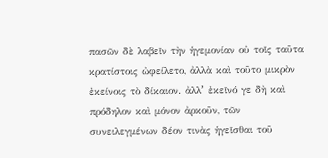πασῶν δὲ λαβεῖν τὴν ἡγεμονίαν οὐ τοῖς ταῦτα κρατίστοις ὠφείλετο, ἀλλὰ καὶ τοῦτο μικρὸν ἐκείνοις τὸ δίκαιον. ἀλλʼ ἐκεῖνό γε δὴ καὶ πρόδηλον καὶ μόνον ἀρκοῦν, τῶν συνειλεγμένων δέον τινὰς ἡγεῖσθαι τοῦ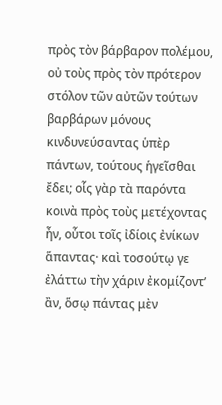πρὸς τὸν βάρβαρον πολέμου, οὐ τοὺς πρὸς τὸν πρότερον στόλον τῶν αὐτῶν τούτων βαρβάρων μόνους κινδυνεύσαντας ὑπὲρ πάντων, τούτους ἡγεῖσθαι ἔδει; οἷς γὰρ τὰ παρόντα κοινὰ πρὸς τοὺς μετέχοντας ἦν, οὗτοι τοῖς ἰδίοις ἐνίκων ἅπαντας· καὶ τοσούτῳ γε ἐλάττω τὴν χάριν ἐκομίζοντʼ ἂν, ὅσῳ πάντας μὲν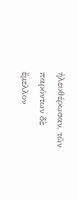ἠλευθέρωσαν, τῶν παρόντων δὲ ἔμελλον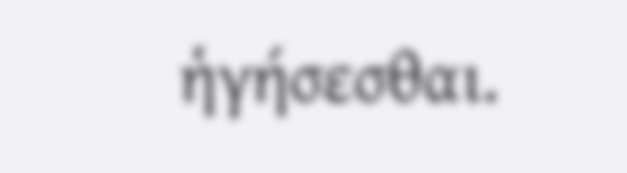ἡγήσεσθαι.